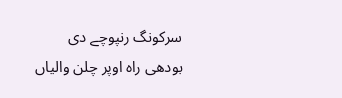سرکونگ رنپوچے دی بودھی راہ اوپر چلن والیاں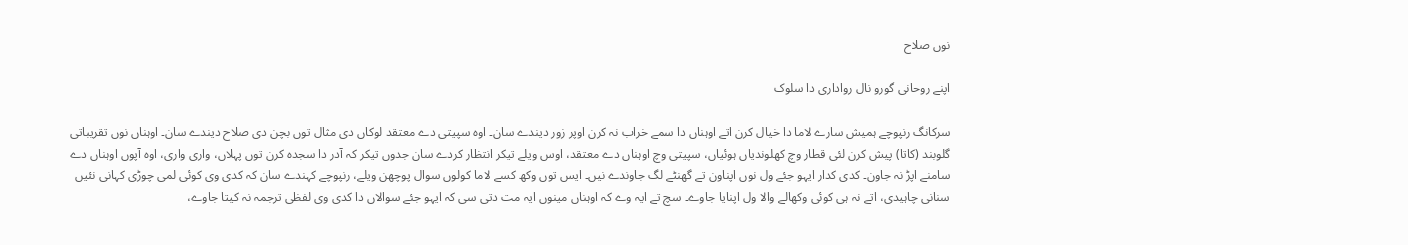نوں صلاح

اپنے روحانی گورو نال رواداری دا سلوک

سرکانگ رنپوچے ہمیش سارے لاما دا خیال کرن اتے اوہناں دا سمے خراب نہ کرن اوپر زور دیندے سان۔ اوہ سپیتی دے معتقد لوکاں دی مثال توں بچن دی صلاح دیندے سان۔ اوہناں نوں تقریباتی گلوبند (کاتا) پیش کرن لئی قطار وچ کھلوندیاں ہوئیاں، سپیتی وچ اوہناں دے معتقد، اوس ویلے تیکر انتظار کردے سان جدوں تیکر کہ آدر دا سجدہ کرن توں پہلاں، واری واری، اوہ آپوں اوہناں دے سامنے اپڑ نہ جاون۔ کدی کدار ایہو جئے ول نوں اپناون تے گھنٹے لگ جاوندے نیں۔ ایس توں وکھ کسے لاما کولوں سوال پوچھن ویلے، رنپوچے کہندے سان کہ کدی وی کوئی لمی چوڑی کہانی نئیں سنانی چاہیدی، اتے نہ ہی کوئی وکھالے والا ول اپنایا جاوے۔ سچ تے ایہ وے کہ اوہناں مینوں ایہ مت دتی سی کہ ایہو جئے سوالاں دا کدی وی لفظی ترجمہ نہ کیتا جاوے،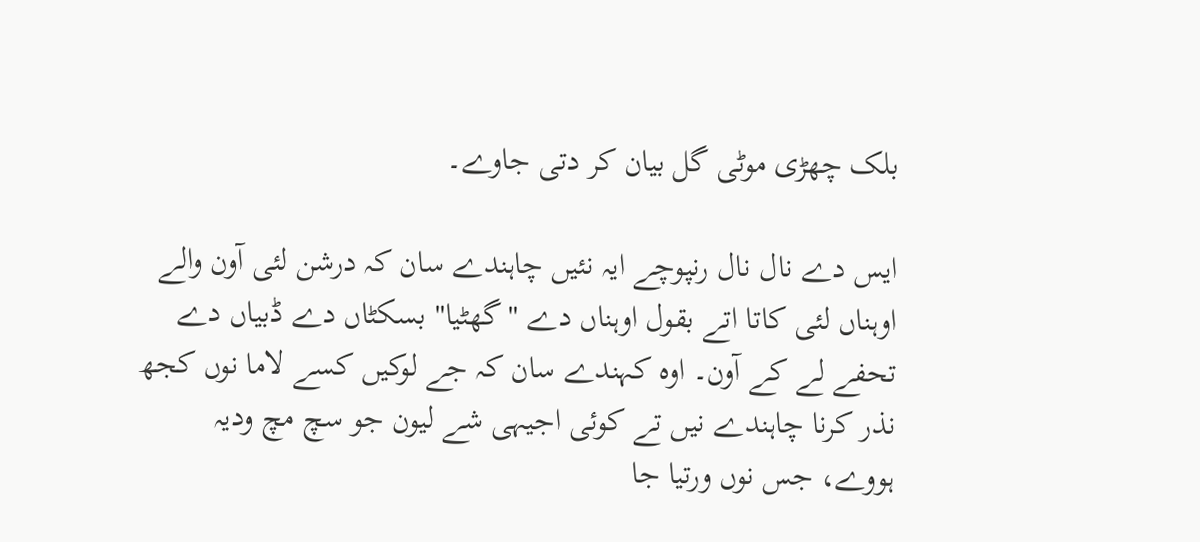بلک چھڑی موٹی گل بیان کر دتی جاوے۔

ایس دے نال نال رنپوچے ایہ نئیں چاہندے سان کہ درشن لئی آون والے اوہناں لئی کاتا اتے بقول اوہناں دے "گھٹیا" بسکٹاں دے ڈبیاں دے تحفے لے کے آون۔ اوہ کہندے سان کہ جے لوکیں کسے لاما نوں کجھ نذر کرنا چاہندے نیں تے کوئی اجیہی شے لیون جو سچ مچ ودیہ ہووے، جس نوں ورتیا جا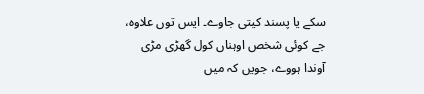سکے یا پسند کیتی جاوے۔ ایس توں علاوہ، جے کوئی شخص اوہناں کول گھڑی مڑی آوندا ہووے، جویں کہ میں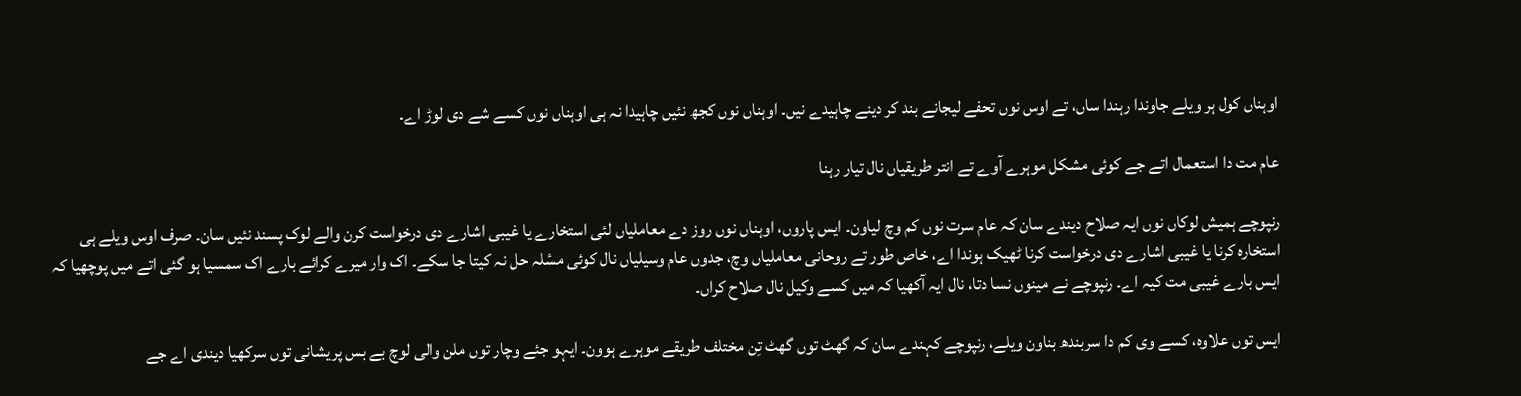اوہناں کول ہر ویلے جاوندا رہندا ساں، تے اوس نوں تحفے لیجانے بند کر دینے چاہیدے نیں۔ اوہناں نوں کجھ نئیں چاہیدا نہ ہی اوہناں نوں کسے شے دی لوڑ اے۔

عام مت دا استعمال اتے جے کوئی مشکل موہرے آوے تے انتر طریقیاں نال تیار رہنا

رنپوچے ہمیش لوکاں نوں ایہ صلاح دیندے سان کہ عام سرت نوں کم وچ لیاون۔ ایس پاروں، اوہناں نوں روز دے معاملیاں لئی استخارے یا غیبی اشارے دی درخواست کرن والے لوک پسند نئیں سان۔ صرف اوس ویلے ہی استخارہ کرنا یا غیبی اشارے دی درخواست کرنا ٹھیک ہوندا اے، خاص طور تے روحانی معاملیاں وچ، جدوں عام وسیلیاں نال کوئی مسٔلہ حل نہ کیتا جا سکے۔ اک وار میرے کرائے بارے اک سمسیا ہو گئی اتے میں پوچھیا کہ ایس بارے غیبی مت کیہ اے۔ رنپوچے نے مینوں نسا دتا، نال ایہ آکھیا کہ میں کسے وکیل نال صلاح کراں۔

ایس توں علاوہ، کسے وی کم دا سربندھ بناون ویلے، رنپوچے کہندے سان کہ گھٹ توں گھٹ تِن مختلف طریقے موہرے ہوون۔ ایہو جئے وچار توں ملن والی لوچ بے بس پریشانی توں سرکھیا دیندی اے جے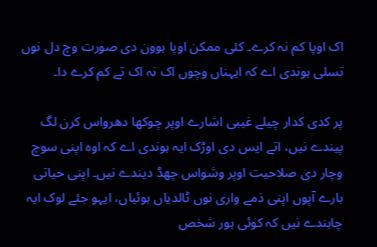اک اوپا کم نہ کرے۔ کئی ممکن اوپا ہوون دی صورت وچ دل نوں تسلی ہوندی اے کہ ایہناں وچوں اک نہ اک تے کم کرے دا۔

پر کدی کدار چیلے غیبی اشارے اوپر چوکھا دھرواس کرن لگ پیندے نیں، اتے ایس دی اوڑک ایہ ہوندی اے کہ اوہ اپنی سوچ وچار دی صلاحیت اوپر وشواس چھڈ دیندے نیں۔ اپنی حیاتی بارے آپوں اپنی ذمے واری نوں ٹالدیاں ہوئیاں، ایہو جئے لوک ایہ چاہندے نیں کہ کوئی ہور شخص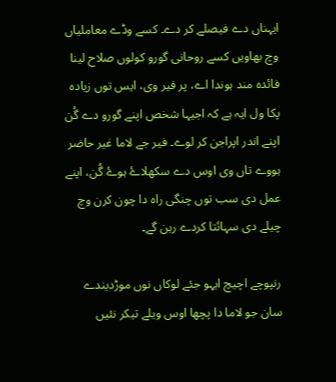ایہناں دے فیصلے کر دے۔ کسے وڈے معاملیاں وچ بھاویں کسے روحانی گورو کولوں صلاح لینا فائدہ مند ہوندا اے، پر فیر وی، ایس توں زیادہ پکا ول ایہ ہے کہ اجیہا شخص اپنے گورو دے گُن اپنے اندر اپراجن کر لوے۔ فیر جے لاما غیر حاضر ہووے تاں وی اوس دے سکھلاۓ ہوۓ گُن، اپنے عمل دی سب توں چنگی راہ دا چون کرن وچ چیلے دی سہائتا کردے رہن گے۔

رنپوچے اچیچ ایہو جئے لوکاں نوں موڑدیندے سان جو لاما دا پچھا اوس ویلے تیکر نئیں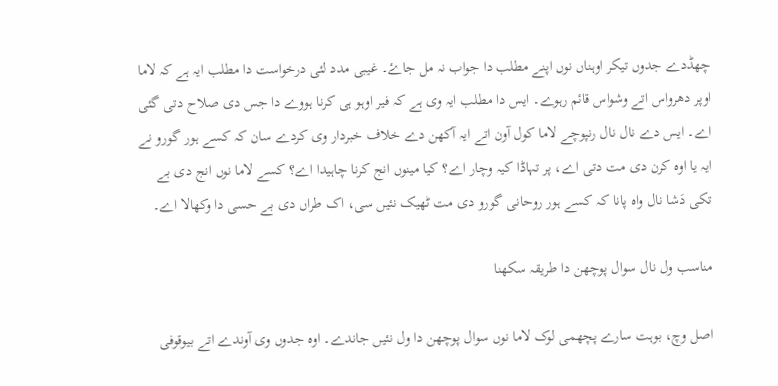چھڈدے جدوں تیکر اوہناں نوں اپنے مطلب دا جواب نہ مل جاۓ۔ غیبی مدد لئی درخواست دا مطلب ایہ ہے کہ لاما اوپر دھرواس اتے وشواس قائم رہوے۔ ایس دا مطلب ایہ وی ہے کہ فیر اوہو ہی کرنا ہووے دا جس دی صلاح دتی گئی اے۔ ایس دے نال نال رنپوچے لاما کول آون اتے ایہ آکھن دے خلاف خبردار وی کردے سان کہ کسے ہور گورو نے ایہ یا اوہ کرن دی مت دتی اے، پر تہاڈا کیہ وچار اے؟ کیا مینوں انج کرنا چاہیدا اے؟ کسے لاما نوں انج دی بے تکی دَشا نال واہ پانا کہ کسے ہور روحانی گورو دی مت ٹھیک نئیں سی، اک طراں دی بے حسی دا وکھالا اے۔

مناسب ول نال سوال پوچھن دا طریقہ سکھنا

اصل وچ، بوہت سارے پچھمی لوک لاما نوں سوال پوچھن دا ول نئیں جاندے۔ اوہ جدوں وی آوندے اتے بیوقوفی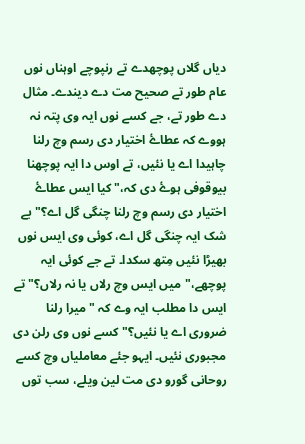دیاں گلاں پوچھدے تے رنپوچے اوہناں نوں عام طور تے صحیح مت دے دیندے۔ مثال دے طور تے، جے کسے نوں ایہ وی پتہ نہ ہووے کہ عطاۓ اختیار دی رسم وچ رلنا چاہیدا اے یا نئیں، تے اوس دا ایہ پوچھنا بیوقوفی ہوۓ دی کہ،" کیا ایس عطاۓ اختیار دی رسم وچ رلنا چنگی گل اے؟" بے شک ایہ چنگی گل اے، کوئی وی ایس نوں بھیڑا نئیں مِتھ سکدا۔ تے جے کوئی ایہ پوچھے،"میں ایس وچ رلاں یا نہ رلاں؟" تے ایس دا مطلب ایہ وے کہ "میرا رلنا ضروری اے یا نئیں؟" کسے نوں وی رلن دی مجبوری نئیں۔ ایہو جئے معاملیاں وچ کسے روحانی گورو دی مت لین ویلے، سب توں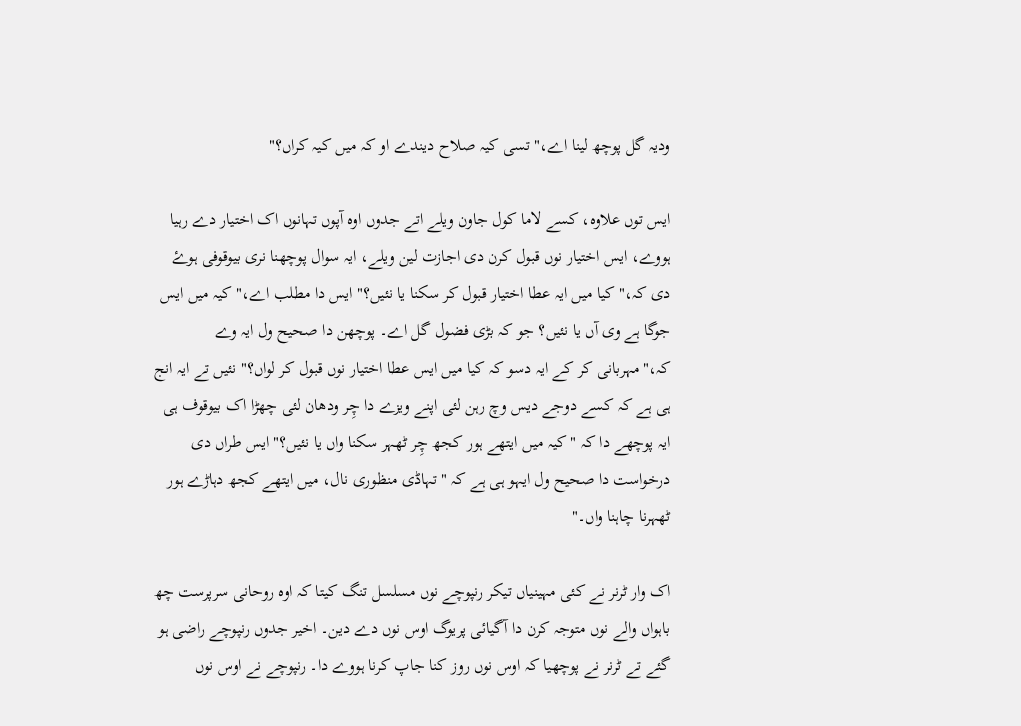ودیہ گل پوچھ لینا اے،" تسی کیہ صلاح دیندے او کہ میں کیہ کراں؟"

ایس توں علاوہ، کسے لاما کول جاون ویلے اتے جدوں اوہ آپوں تہانوں اک اختیار دے رہیا ہووے، ایس اختیار نوں قبول کرن دی اجازت لین ویلے، ایہ سوال پوچھنا نری بیوقوفی ہوۓ دی کہ،" کیا میں ایہ عطا اختیار قبول کر سکنا یا نئیں؟" ایس دا مطلب اے،" کیہ میں ایس جوگا ہے وی آں یا نئیں؟ جو کہ بڑی فضول گل اے۔ پوچھن دا صحیح ول ایہ وے کہ،"مہربانی کر کے ایہ دسو کہ کیا میں ایس عطا اختیار نوں قبول کر لواں؟" نئیں تے ایہ انج ہی ہے کہ کسے دوجے دیس وچ رہن لئی اپنے ویزے دا چِر ودھان لئی چھڑا اک بیوقوف ہی ایہ پوچھے دا کہ " کیہ میں ایتھے ہور کجھ چِر ٹھہر سکنا واں یا نئیں؟" ایس طراں دی درخواست دا صحیح ول ایہو ہی ہے کہ "تہاڈی منظوری نال، میں ایتھے کجھ دہاڑے ہور ٹھہرنا چاہنا واں۔"

اک وار ٹرنر نے کئی مہینیاں تیکر رنپوچے نوں مسلسل تنگ کیتا کہ اوہ روحانی سرپرست چھ باہواں والے نوں متوجہ کرن دا آگیائی پریوگ اوس نوں دے دین۔ اخیر جدوں رنپوچے راضی ہو گئے تے ٹرنر نے پوچھیا کہ اوس نوں روز کنا جاپ کرنا ہووے دا۔ رنپوچے نے اوس نوں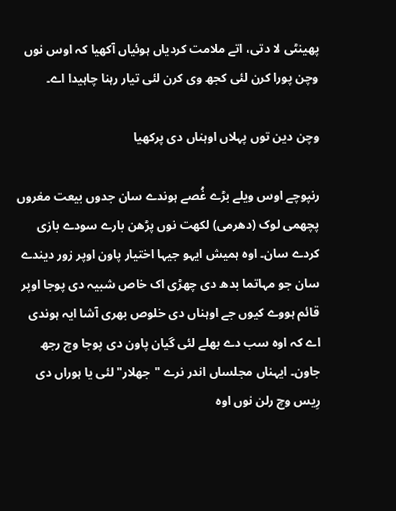پھینٹی لا دتی، اتے ملامت کردیاں ہوئیاں آکھیا کہ اوس نوں وچن پورا کرن لئی کجھ وی کرن لئی تیار رہنا چاہیدا اے۔

وچن دین توں پہلاں اوہناں دی پرکھیا

رنپوچے اوس ویلے بڑے غُصے ہوندے سان جدوں بیعت مغروں پچھمی لوک (دھرمی) لکھت نوں پڑھن بارے سودے بازی کردے سان۔ اوہ ہمیش ایہو جیہا اختیار پاون اوپر زور دیندے سان جو مہاتما بدھ دی چھڑی اک خاص شبیہ دی پوجا اوپر قائم ہووے کیوں جے اوہناں دی خلوص بھری آشا ایہ ہوندی اے کہ اوہ سب دے بھلے لئی گیان پاون دی پوجا وچ رجھ جاون۔ ایہناں مجلساں اندر نرے "جھلار" لئی یا ہوراں دی رِیس وچ رلن نوں اوہ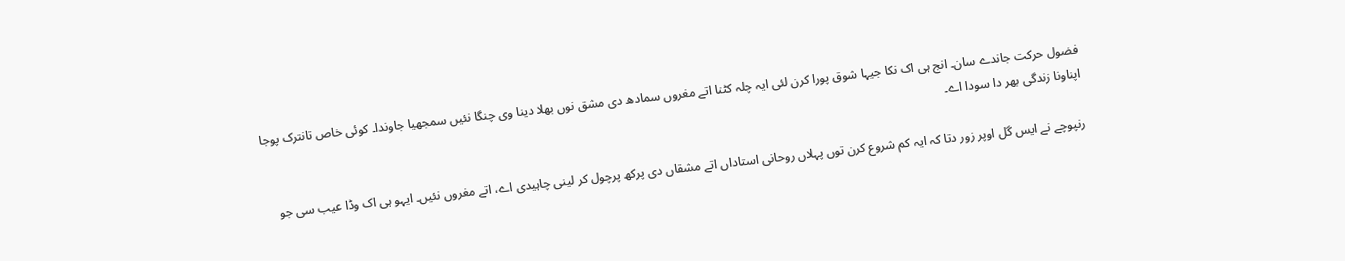فضول حرکت جاندے سان۔ انج ہی اک نکا جیہا شوق پورا کرن لئی ایہ چلہ کٹنا اتے مغروں سمادھ دی مشق نوں بھلا دینا وی چنگا نئیں سمجھیا جاوندا۔ کوئی خاص تانترک پوجا اپناونا زندگی بھر دا سودا اے۔

رنپوچے نے ایس گل اوپر زور دتا کہ ایہ کم شروع کرن توں پہلاں روحانی استاداں اتے مشقاں دی پرکھ پرچول کر لینی چاہیدی اے، اتے مغروں نئیں۔ ایہو ہی اک وڈا عیب سی جو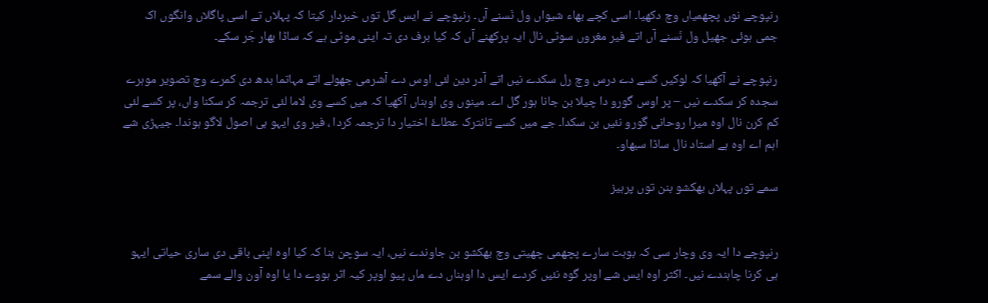رنپوچے نوں پچھمیاں وچ دکھیا۔ اسی کچے بھاء شیواں ول نَسنے آں۔ رنپوچے نے ایس گل توں خبردار کیتا کہ پہلاں تے اسی پاگلاں وانگوں اک جمی ہوئی جھیل ول نَسنے آں اتے فیر مغروں سوٹی نال ایہ پرکھنے آں کہ کیا برف دی تہ اینی موٹی ہے کہ ساڈا بھار جَر سکے۔

رنپوچے نے آکھیا کہ لوکیں کسے دے درس وچ رل سکدے نیں اتے آدر دین لئی اوس دے آشرمی جھولے اتے مہاتما بدھ دی کمرے وچ تصویر موہرے سجدہ کر سکدے نیں – پر اوس گورو دا چیلا بن جانا ہور گل اے۔ مینوں وی اوہناں آکھیا کہ میں کسے وی لاما لئی ترجمہ کر سکنا واں، پر کسے لئی کم کرن نال اوہ میرا روحانی گورو نئیں بن سکدا۔ جے میں کسے تانترک عطاۓ اختیار دا ترجمہ کردا ، فیر وی ایہو ہی اصول لاگو ہوندا۔ جیہڑی شے اہم اے اوہ ہے استاد نال ساڈا سبھاو۔

سمے توں پہلاں بھکشو بنن توں پرہیز


رنپوچے دا ایہ وی وچار سی کہ بوہت سارے پچھمی چھیتی وچ بھکشو بن جاوندے نیں، ایہ سوچن بنا کہ کیا اوہ اپنی باقی دی ساری حیاتی ایہو ہی کرنا چاہندے نیں۔ اکثر اوہ ایس شے اوپر گوہ نئیں کردے ایس دا اوہناں دے ماں پیو اوپر کیہ اثر ہووے دا یا اوہ آون والے سمے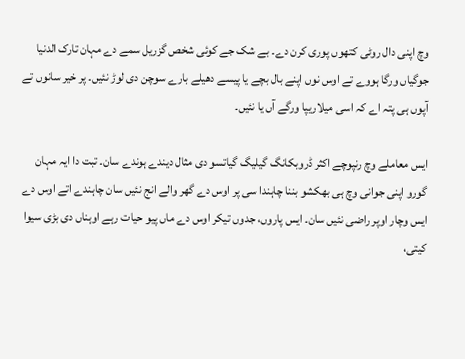وچ اپنی دال روٹی کتھوں پوری کرن دے۔ بے شک جے کوئی شخص گزریل سمے دے مہان تارک الدنیا جوگیاں ورگا ہووے تے اوس نوں اپنے بال بچے یا پیسے دھیلے بارے سوچن دی لوڑ نئیں۔ پر خیر سانوں تے آپوں ہی پتہ اے کہ اسی میلاریپا ورگے آں یا نئیں۔

ایس معاملے وچ رنپوچے اکثر ڈروبکانگ گیلیگ گیاتسو دی مثال دیندے ہوندے سان۔ تبت دا ایہ مہان گورو اپنی جوانی وچ ہی بھکشو بننا چاہندا سی پر اوس دے گھر والے انج نئیں سان چاہندے اتے اوس دے ایس وچار اوپر راضی نئیں سان۔ ایس پاروں، جدوں تیکر اوس دے ماں پیو حیات رہے اوہناں دی بڑی سیوا کیتی،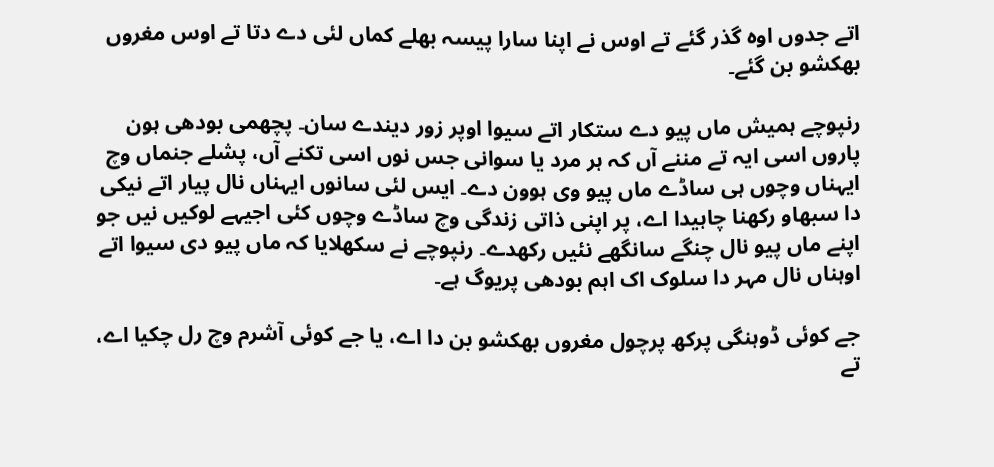اتے جدوں اوہ گذر گئے تے اوس نے اپنا سارا پیسہ بھلے کماں لئی دے دتا تے اوس مغروں بھکشو بن گئے۔

رنپوچے ہمیش ماں پیو دے ستکار اتے سیوا اوپر زور دیندے سان۔ پچھمی بودھی ہون پاروں اسی ایہ تے مننے آں کہ ہر مرد یا سوانی جس نوں اسی تکنے آں، پشلے جنماں وچ ایہناں وچوں ہی ساڈے ماں پیو وی ہوون دے۔ ایس لئی سانوں ایہناں نال پیار اتے نیکی دا سبھاو رکھنا چاہیدا اے، پر اپنی ذاتی زندگی وچ ساڈے وچوں کئی اجیہے لوکیں نیں جو اپنے ماں پیو نال چنگے سانگھے نئیں رکھدے۔ رنپوچے نے سکھلایا کہ ماں پیو دی سیوا اتے اوہناں نال مہر دا سلوک اک اہم بودھی پریوگ ہے۔

جے کوئی ڈوہنگی پرکھ پرچول مغروں بھکشو بن دا اے، یا جے کوئی آشرم وچ رل چکیا اے، تے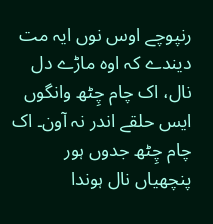رنپوچے اوس نوں ایہ مت دیندے کہ اوہ ماڑے دل نال، اک چام چِٹھ وانگوں ایس حلقے اندر نہ آون۔ اک چام چِٹھ جدوں ہور پنچھیاں نال ہوندا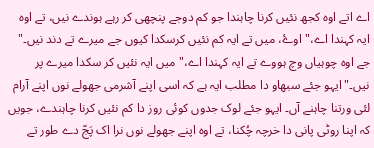اے اتے اوہ کجھ نئیں کرنا چاہندا جو کم دوجے پنچھی کر رہے ہوندے نیں، تے اوہ ایہ کہندا اے،"اوۓ، میں تے ایہ کم نئیں کرسکدا کیوں جے میرے تے دند نیں۔" جے اوہ چوہیاں وچ ہووے تے ایہ کہندا اے،"میں ایہ نئیں کر سکدا میرے پر نیں۔" ایہو جئے سبھاو دا مطلب ایہ ہے کہ اسی اپنے آشرمی جھولے نوں اپنے آرام لئی ورتنا چاہنے آں۔ ایہو جئے لوک جدوں کوئی روز دا کم نئیں کرنا چاہندے، جویں کہ اپنا روٹی پانی دا خرچہ چُکنا، تے اوہ اپنے جھولے نوں نرا اک پَجّ دے طور تے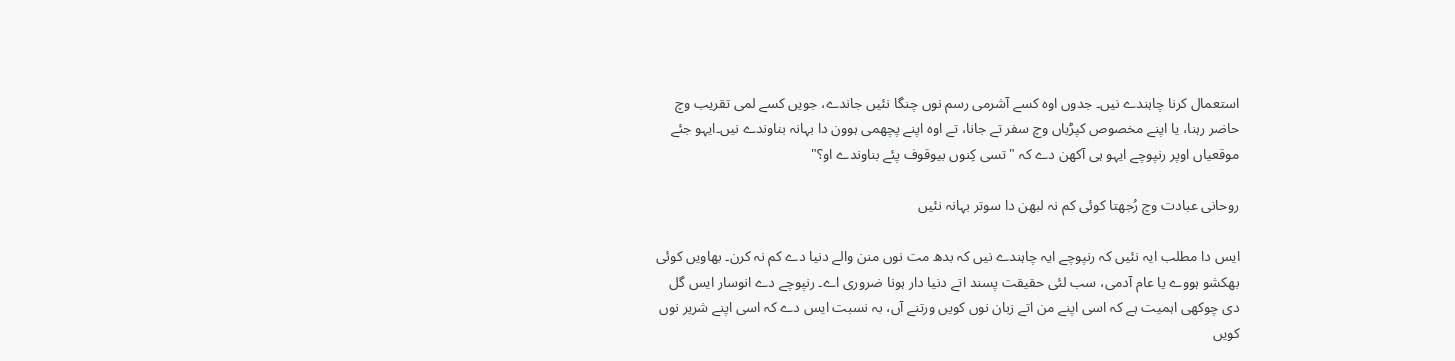استعمال کرنا چاہندے نیں۔ جدوں اوہ کسے آشرمی رسم نوں چنگا نئیں جاندے، جویں کسے لمی تقریب وچ حاضر رہنا، یا اپنے مخصوص کپڑیاں وچ سفر تے جانا، تے اوہ اپنے پچھمی ہوون دا بہانہ بناوندے نیں۔ایہو جئے موقعیاں اوپر رنپوچے ایہو ہی آکھن دے کہ "تسی کِنوں بیوقوف پئے بناوندے او؟"

روحانی عبادت وچ رُجھتا کوئی کم نہ لبھن دا سوتر بہانہ نئیں

ایس دا مطلب ایہ نئیں کہ رنپوچے ایہ چاہندے نیں کہ بدھ مت نوں منن والے دنیا دے کم نہ کرن۔ بھاویں کوئی بھکشو ہووے یا عام آدمی، سب لئی حقیقت پسند اتے دنیا دار ہونا ضروری اے۔ رنپوچے دے انوسار ایس گل دی چوکھی اہمیت ہے کہ اسی اپنے من اتے زبان نوں کویں ورتنے آں، بہ نسبت ایس دے کہ اسی اپنے شریر نوں کویں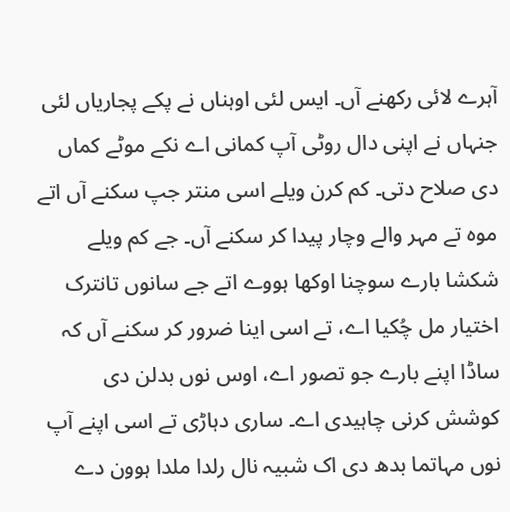آہرے لائی رکھنے آں۔ ایس لئی اوہناں نے پکے پجاریاں لئی جنہاں نے اپنی دال روٹی آپ کمانی اے نکے موٹے کماں دی صلاح دتی۔ کم کرن ویلے اسی منتر جپ سکنے آں اتے موہ تے مہر والے وچار پیدا کر سکنے آں۔ جے کم ویلے شکشا بارے سوچنا اوکھا ہووے اتے جے سانوں تانترک اختیار مل چُکیا اے، تے اسی اینا ضرور کر سکنے آں کہ ساڈا اپنے بارے جو تصور اے، اوس نوں بدلن دی کوشش کرنی چاہیدی اے۔ ساری دہاڑی تے اسی اپنے آپ نوں مہاتما بدھ دی اک شبیہ نال رلدا ملدا ہوون دے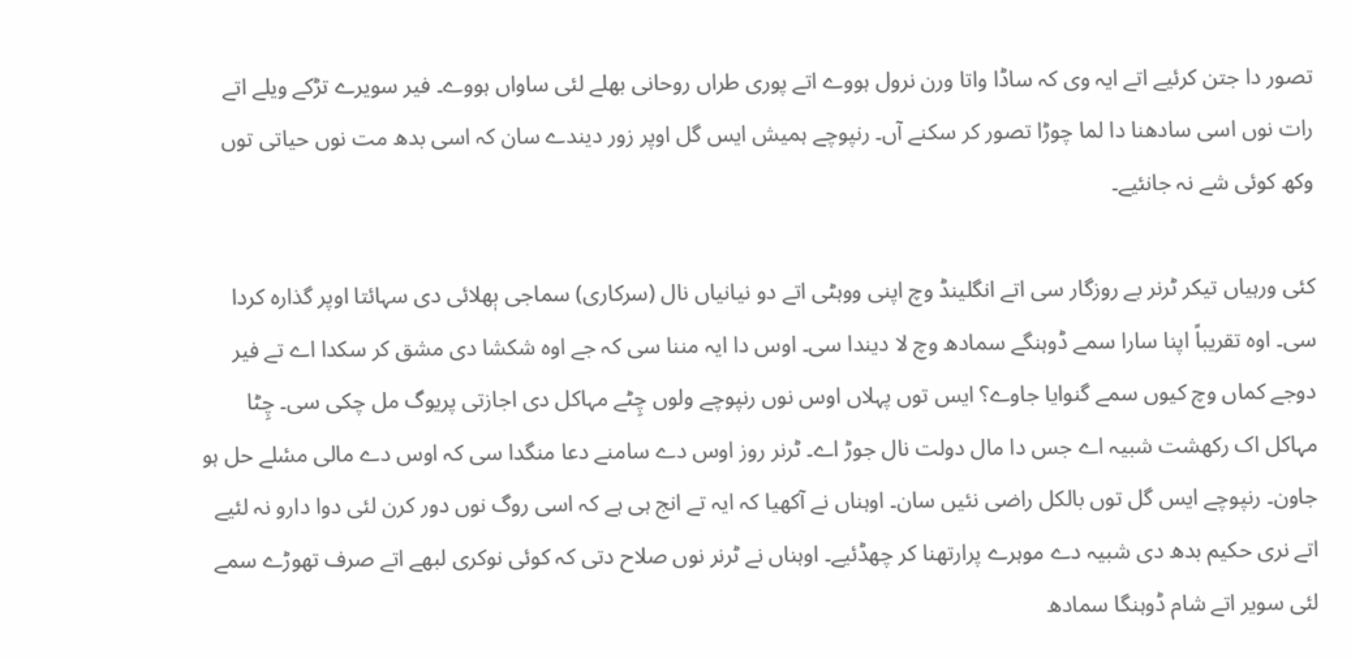تصور دا جتن کرئیے اتے ایہ وی کہ ساڈا واتا ورن نرول ہووے اتے پوری طراں روحانی بھلے لئی ساواں ہووے۔ فیر سویرے تڑکے ویلے اتے رات نوں اسی سادھنا دا لما چوڑا تصور کر سکنے آں۔ رنپوچے ہمیش ایس گل اوپر زور دیندے سان کہ اسی بدھ مت نوں حیاتی توں وکھ کوئی شے نہ جانئیے۔

کئی ورہیاں تیکر ٹرنر بے روزگار سی اتے انگلینڈ وچ اپنی ووہٹی اتے دو نیانیاں نال (سرکاری) سماجی بٖھلائی دی سہائتا اوپر گذارہ کردا سی۔ اوہ تقریباً اپنا سارا سمے ڈوہنگے سمادھ وچ لا دیندا سی۔ اوس دا ایہ مننا سی کہ جے اوہ شکشا دی مشق کر سکدا اے تے فیر دوجے کماں وچ کیوں سمے گنوایا جاوے؟ ایس توں پہلاں اوس نوں رنپوچے ولوں چِٹے مہاکل دی اجازتی پریوگ مل چکی سی۔ چِٹا مہاکل اک رکھشت شبیہ اے جس دا مال دولت نال جوڑ اے۔ ٹرنر روز اوس دے سامنے دعا منگدا سی کہ اوس دے مالی مسٔلے حل ہو جاون۔ رنپوچے ایس گل توں بالکل راضی نئیں سان۔ اوہناں نے آکھیا کہ ایہ تے انج ہی ہے کہ اسی روگ نوں دور کرن لئی دوا دارو نہ لئیے اتے نری حکیم بدھ دی شبیہ دے موہرے پرارتھنا کر چھڈئیے۔ اوہناں نے ٹرنر نوں صلاح دتی کہ کوئی نوکری لبھے اتے صرف تھوڑے سمے لئی سویر اتے شام ڈوہنگا سمادھ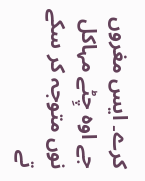کرے۔ ایس مغروں جے اوہ چِٹے مہاکل نوں متوجہ کر سکے تے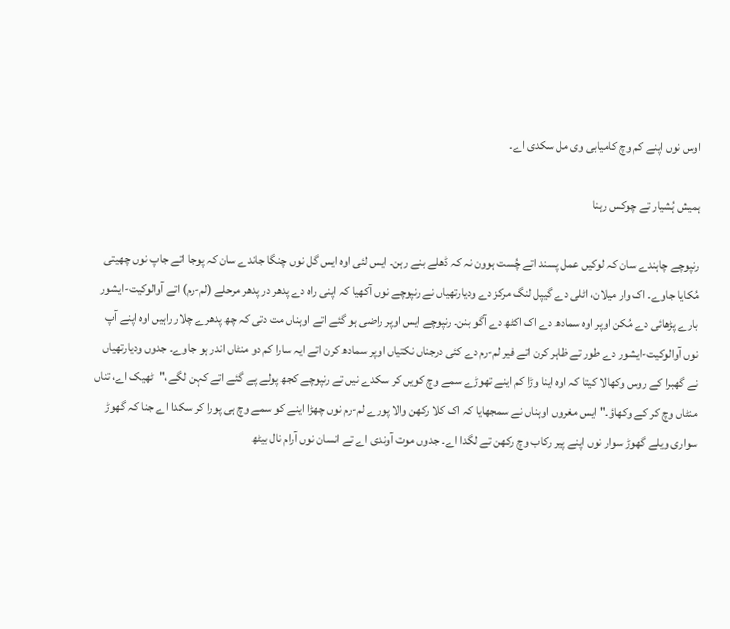اوس نوں اپنے کم وچ کامیابی وی مل سکدی اے۔

ہمیش ہُشیار تے چوکس رہنا

رنپوچے چاہندے سان کہ لوکیں عمل پسند اتے چُست ہوون نہ کہ ڈھلے بنے رہن۔ ایس لئی اوہ ایس گل نوں چنگا جاندے سان کہ پوجا اتے جاپ نوں چھیتی مُکایا جاوے۔ اک وار میلان، اٹلی دے گیپل لنگ مرکز دے ودیارتھیاں نے رنپوچے نوں آکھیا کہ اپنی راہ دے پدھر در پدھر مرحلے (لم-رم) اتے آوالوکیت-ایشور بارے پڑھائی دے مُکن اوپر اوہ سمادھ دے اک اکٹھ دے آگو بنن۔ رنپوچے ایس اوپر راضی ہو گئے اتے اوہناں مت دتی کہ چھ پدھرے چلار راہیں اوہ اپنے آپ نوں آوالوکیت-ایشور دے طور تے ظاہر کرن اتے فیر لم-رم دے کئی درجناں نکتیاں اوپر سمادھ کرن اتے ایہ سارا کم دو منٹاں اندر ہو جاوے۔ جدوں ودیارتھیاں نے گھبرا کے روس وکھالا کیتا کہ اوہ اینا وڑا کم اینے تھوڑے سمے وچ کویں کر سکدے نیں تے رنپوچے کجھ پولے پے گئے اتے کہن لگے،"ٹھیک اے، تناں منٹاں وچ کر کے وکھاؤ۔" ایس مغروں اوہناں نے سمجھایا کہ اک کلا رکھن والا پورے لم-رم نوں چھڑا اینے کو سمے وچ ہی پورا کر سکدا اے جنا کہ گھوڑ سواری ویلے گھوڑ سوار نوں اپنے پیر رکاب وچ رکھن تے لگدا اے۔ جدوں موت آوندی اے تے انسان نوں آرام نال بیٹھ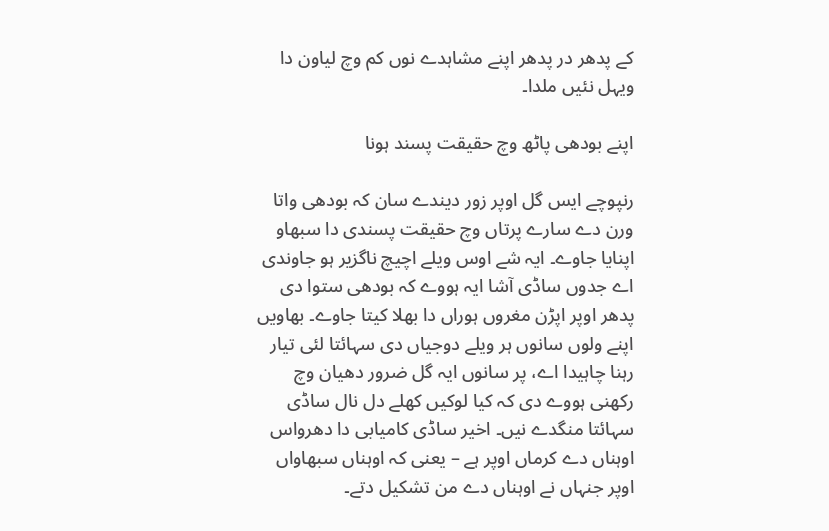کے پدھر در پدھر اپنے مشاہدے نوں کم وچ لیاون دا ویہل نئیں ملدا۔

اپنے بودھی پاٹھ وچ حقیقت پسند ہونا

رنپوچے ایس گل اوپر زور دیندے سان کہ بودھی واتا ورن دے سارے پرتاں وچ حقیقت پسندی دا سبھاو اپنایا جاوے۔ ایہ شے اوس ویلے اچیچ ناگزیر ہو جاوندی اے جدوں ساڈی آشا ایہ ہووے کہ بودھی ستوا دی پدھر اوپر اپڑن مغروں ہوراں دا بھلا کیتا جاوے۔ بھاویں اپنے ولوں سانوں ہر ویلے دوجیاں دی سہائتا لئی تیار رہنا چاہیدا اے، پر سانوں ایہ گل ضرور دھیان وچ رکھنی ہووے دی کہ کیا لوکیں کھلے دل نال ساڈی سہائتا منگدے نیں۔ اخیر ساڈی کامیابی دا دھرواس اوہناں دے کرماں اوپر ہے – یعنی کہ اوہناں سبھاواں اوپر جنہاں نے اوہناں دے من تشکیل دتے۔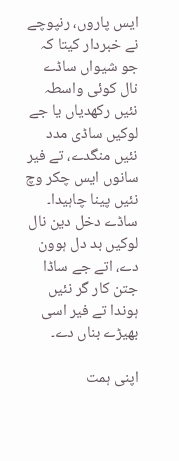ایس پاروں، رنپوچے نے خبردار کیتا کہ جو شیواں ساڈے نال کوئی واسطہ نئیں رکھدیاں یا جے لوکیں ساڈی مدد نئیں منگدے، تے فیر سانوں ایس چکر وچ نئیں پینا چاہیدا۔ ساڈے دخل دین نال لوکیں بد دل ہوون دے، اتے جے ساڈا جتن کار گر نئیں ہوندا تے فیر اسی بھیڑے بناں دے۔

اپنی ہمت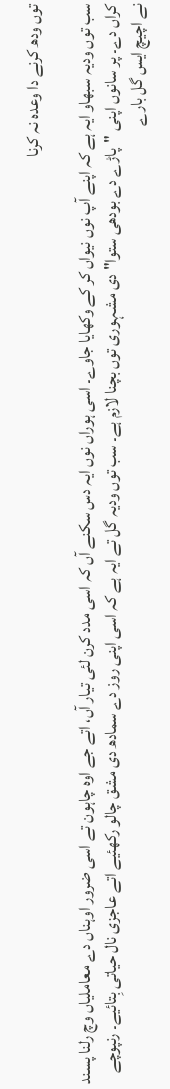توں ودھ کرنے دا وعدہ نہ کرنا

سب توں ودیہ سبھاو ایہ ہے کہ اپنے آپ نوں نیواں کر کے وکھایا جاوے۔ اسی ہوراں نوں ایہ دس سکنے آں کہ اسی مدد کرن لئی تیار آں، اتے جے اوہ چاہون تے اسی ضرور اوہناں دے معاملیاں وچ رلنا پسند کراں دے۔ پر سانوں اپنی "پاڑے دے بودھی ستوا" دی مشہوری توں بچنا لازم ہے۔ سب توں ودیہ گل تے ایہ ہے کہ اسی اپنی روز دے سمادھ دی مشق چالو رکھئیے اتے عاجزی نال حیاتی بِتائیے۔ رنپوچے نے اچیچ ایس گل بارے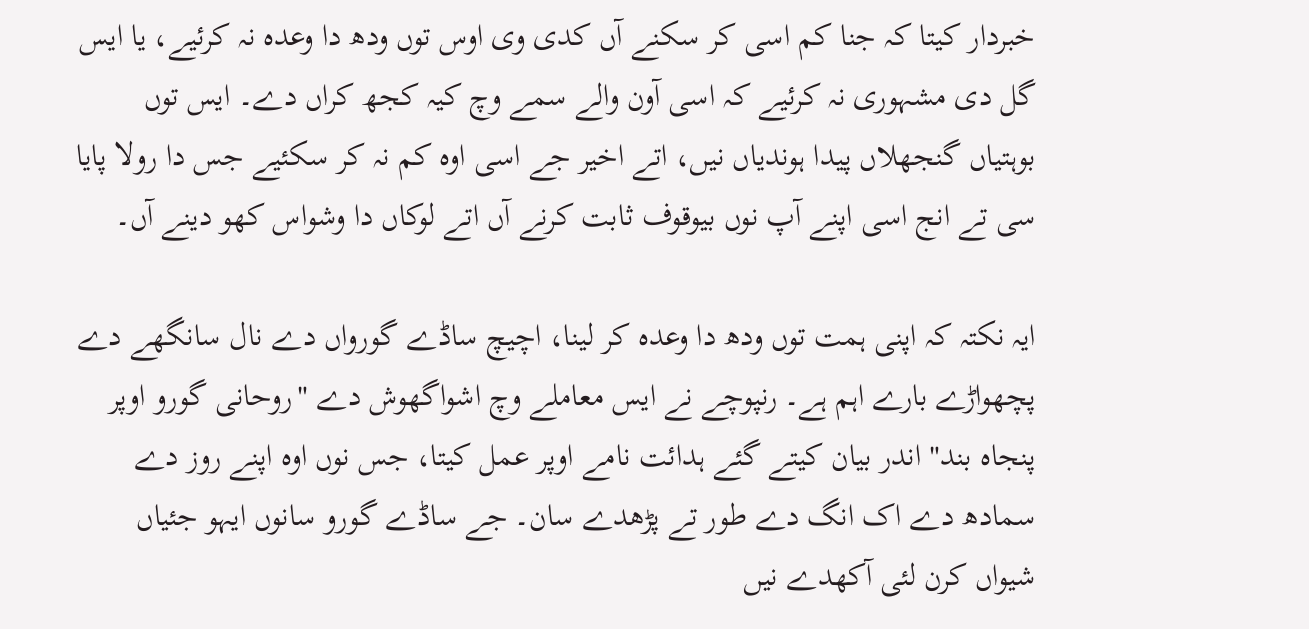خبردار کیتا کہ جنا کم اسی کر سکنے آں کدی وی اوس توں ودھ دا وعدہ نہ کرئیے، یا ایس گل دی مشہوری نہ کرئیے کہ اسی آون والے سمے وچ کیہ کجھ کراں دے۔ ایس توں بوہتیاں گنجھلاں پیدا ہوندیاں نیں، اتے اخیر جے اسی اوہ کم نہ کر سکئیے جس دا رولا پایا سی تے انج اسی اپنے آپ نوں بیوقوف ثابت کرنے آں اتے لوکاں دا وشواس کھو دینے آں۔

ایہ نکتہ کہ اپنی ہمت توں ودھ دا وعدہ کر لینا، اچیچ ساڈے گورواں دے نال سانگھے دے پچھواڑے بارے اہم ہے۔ رنپوچے نے ایس معاملے وچ اشواگھوش دے "روحانی گورو اوپر پنجاہ بند" اندر بیان کیتے گئے ہدائت نامے اوپر عمل کیتا، جس نوں اوہ اپنے روز دے سمادھ دے اک انگ دے طور تے پڑھدے سان۔ جے ساڈے گورو سانوں ایہو جئیاں شیواں کرن لئی آکھدے نیں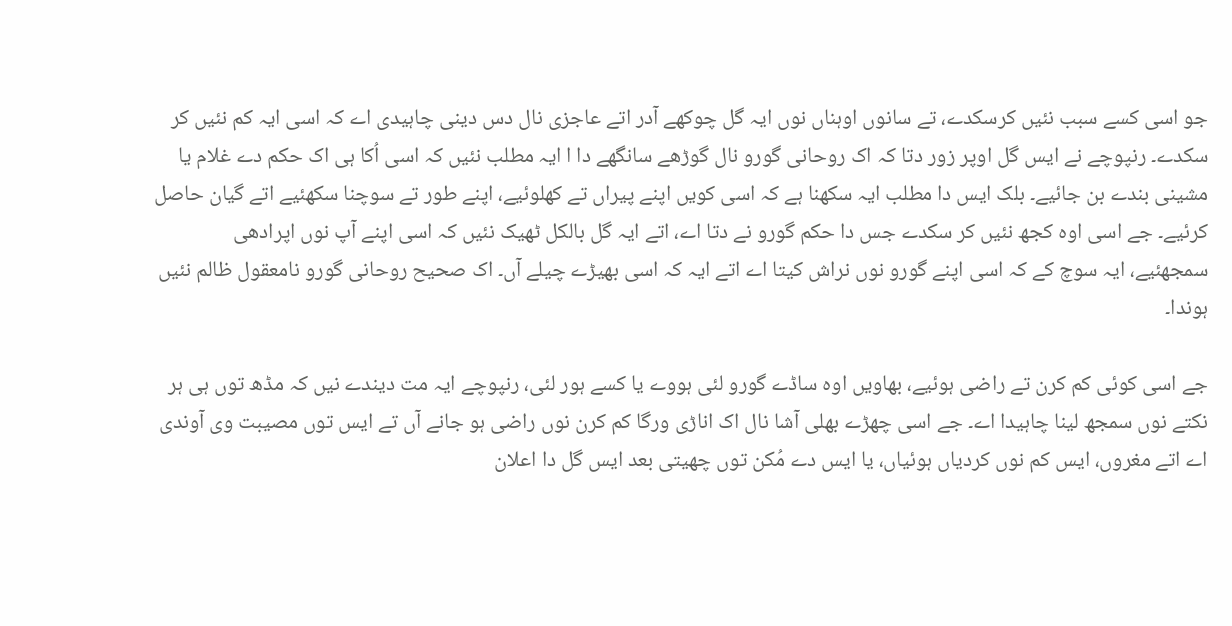جو اسی کسے سبب نئیں کرسکدے، تے سانوں اوہناں نوں ایہ گل چوکھے آدر اتے عاجزی نال دس دینی چاہیدی اے کہ اسی ایہ کم نئیں کر سکدے۔ رنپوچے نے ایس گل اوپر زور دتا کہ اک روحانی گورو نال گوڑھے سانگھے دا ا ایہ مطلب نئیں کہ اسی اُکا ہی اک حکم دے غلام یا مشینی بندے بن جائیے۔ بلک ایس دا مطلب ایہ سکھنا ہے کہ اسی کویں اپنے پیراں تے کھلوئیے، اپنے طور تے سوچنا سکھئیے اتے گیان حاصل کرئیے۔ جے اسی اوہ کجھ نئیں کر سکدے جس دا حکم گورو نے دتا اے، اتے ایہ گل بالکل ٹھیک نئیں کہ اسی اپنے آپ نوں اپرادھی سمجھئیے، ایہ سوچ کے کہ اسی اپنے گورو نوں نراش کیتا اے اتے ایہ کہ اسی بھیڑے چیلے آں۔ اک صحیح روحانی گورو نامعقول ظالم نئیں ہوندا۔

جے اسی کوئی کم کرن تے راضی ہوئیے، بھاویں اوہ ساڈے گورو لئی ہووے یا کسے ہور لئی، رنپوچے ایہ مت دیندے نیں کہ مڈھ توں ہی ہر نکتے نوں سمجھ لینا چاہیدا اے۔ جے اسی چھڑے بھلی آشا نال اک اناڑی ورگا کم کرن نوں راضی ہو جانے آں تے ایس توں مصیبت وی آوندی اے اتے مغروں، ایس کم نوں کردیاں ہوئیاں، یا ایس دے مُکن توں چھیتی بعد ایس گل دا اعلان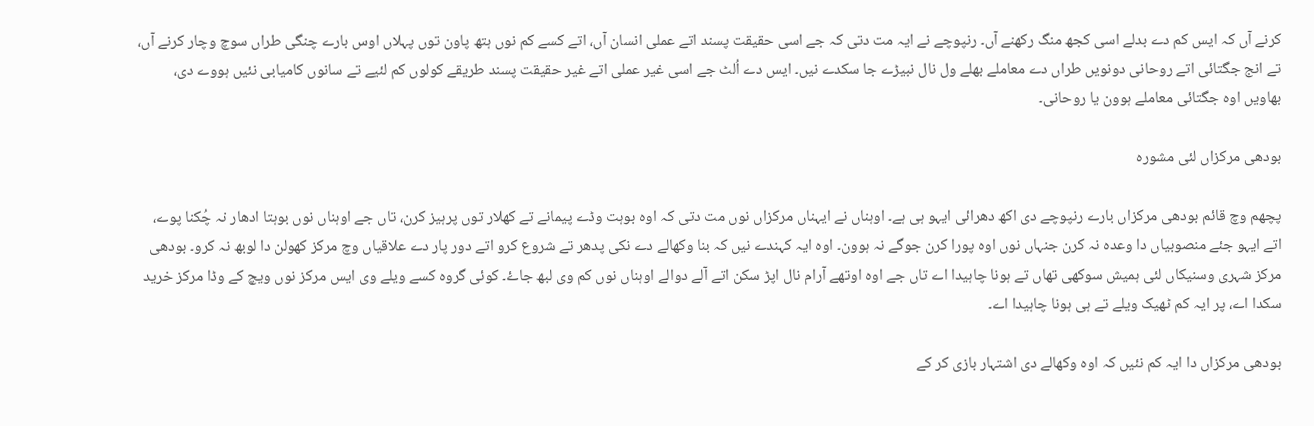کرنے آں کہ ایس کم دے بدلے اسی کجھ منگ رکھنے آں۔ رنپوچے نے ایہ مت دتی کہ جے اسی حقیقت پسند اتے عملی انسان آں، اتے کسے کم نوں ہتھ پاون توں پہلاں اوس بارے چنگی طراں سوچ وچار کرنے آں، تے انج جگتائی اتے روحانی دونویں طراں دے معاملے بھلے ول نال نبیڑے جا سکدے نیں۔ ایس دے اُلٹ جے اسی غیر عملی اتے غیر حقیقت پسند طریقے کولوں کم لئیے تے سانوں کامیابی نئیں ہووے دی، بھاویں اوہ جگتائی معاملے ہوون یا روحانی۔

بودھی مرکزاں لئی مشورہ

پچھم وچ قائم بودھی مرکزاں بارے رنپوچے دی اکھ دھرائی ایہو ہی ہے۔ اوہناں نے ایہناں مرکزاں نوں مت دتی کہ اوہ بوہت وڈے پیمانے تے کھلار توں پرہیز کرن، تاں جے اوہناں نوں بوہتا ادھار نہ چُکنا پوے، اتے ایہو جئے منصوبیاں دا وعدہ نہ کرن جنہاں نوں اوہ پورا کرن جوگے نہ ہوون۔ اوہ ایہ کہندے نیں کہ بنا وکھالے دے نکی پدھر تے شروع کرو اتے دور پار دے علاقیاں وچ مرکز کھولن دا لوبھ نہ کرو۔ بودھی مرکز شہری وسنیکاں لئی ہمیش سوکھی تھاں تے ہونا چاہیدا اے تاں جے اوہ اوتھے آرام نال اپڑ سکن اتے آلے دوالے اوہناں نوں کم وی لبھ جاۓ۔ کوئی گروہ کسے ویلے وی ایس مرکز نوں ویچ کے وڈا مرکز خرید سکدا اے، پر ایہ کم ٹھیک ویلے تے ہی ہونا چاہیدا اے۔

بودھی مرکزاں دا ایہ کم نئیں کہ اوہ وکھالے دی اشتہار بازی کر کے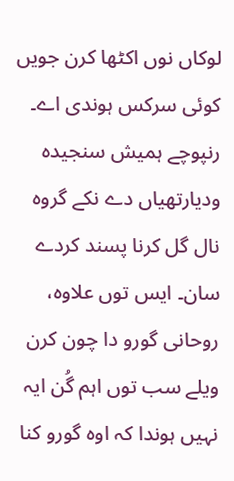لوکاں نوں اکٹھا کرن جویں کوئی سرکس ہوندی اے۔ رنپوچے ہمیش سنجیدہ ودیارتھیاں دے نکے گروہ نال گل کرنا پسند کردے سان۔ ایس توں علاوہ، روحانی گورو دا چون کرن ویلے سب توں اہم گُن ایہ نہیں ہوندا کہ اوہ گورو کنا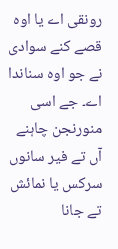رونقی اے یا اوہ قصے کنے سوادی نے جو اوہ سناندا اے۔ جے اسی منورنجن چاہنے آں تے فیر سانوں سرکس یا نمائش تے جانا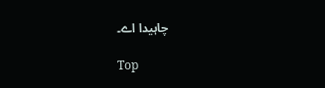چاہیدا اے۔

Top